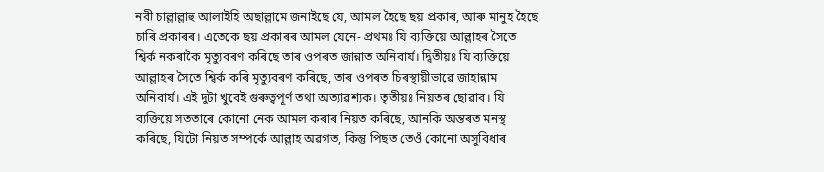নবী চাল্লাল্লাহু আলাইহি অছাল্লামে জনাইছে যে, আমল হৈছে ছয় প্ৰকাৰ, আৰু মানুহ হৈছে চাৰি প্ৰকাৰৰ। এতেকে ছয় প্ৰকাৰৰ আমল যেনে- প্ৰথমঃ যি ব্যক্তিয়ে আল্লাহৰ সৈতে শ্বিৰ্ক নকৰাকৈ মৃত্যুবৰণ কৰিছে তাৰ ওপৰত জান্নাত অনিবাৰ্য। দ্বিতীয়ঃ যি ব্যক্তিয়ে আল্লাহৰ সৈতে শ্বিৰ্ক কৰি মৃত্যুবৰণ কৰিছে, তাৰ ওপৰত চিৰস্থায়ীভাৱে জাহান্নাম অনিবাৰ্য। এই দুটা খুবেই গুৰুত্বপূৰ্ণ তথা অত্যাৱশ্যক। তৃতীয়ঃ নিয়তৰ ছোৱাব। যি ব্যক্তিয়ে সততাৰে কোনো নেক আমল কৰাৰ নিয়ত কৰিছে, আনকি অন্তৰত মনস্থ কৰিছে, যিটো নিয়ত সম্পৰ্কে আল্লাহ অৱগত, কিন্তু পিছত তেওঁ কোনো অসুবিধাৰ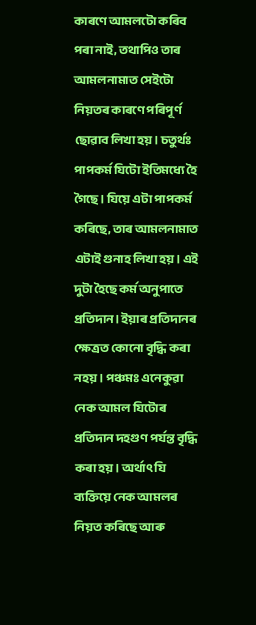কাৰণে আমলটো কৰিব পৰা নাই, তথাপিও তাৰ আমলনামাত সেইটো নিয়তৰ কাৰণে পৰিপূৰ্ণ ছোৱাব লিখা হয়। চতুৰ্থঃ পাপকৰ্ম যিটো ইতিমধ্যে হৈ গৈছে। যিয়ে এটা পাপকৰ্ম কৰিছে, তাৰ আমলনামাত এটাই গুনাহ লিখা হয়। এই দুটা হৈছে কৰ্ম অনুপাতে প্ৰতিদান। ইয়াৰ প্ৰতিদানৰ ক্ষেত্ৰত কোনো বৃদ্ধি কৰা নহয়। পঞ্চমঃ এনেকুৱা নেক আমল যিটোৰ প্ৰতিদান দহগুণ পৰ্যন্ত বৃদ্ধি কৰা হয়। অৰ্থাৎ যি ব্যক্তিয়ে নেক আমলৰ নিয়ত কৰিছে আৰু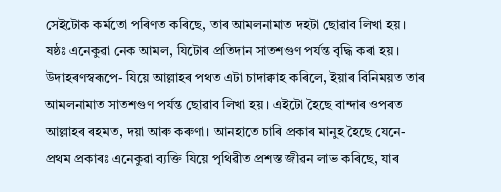সেইটোক কৰ্মতো পৰিণত কৰিছে, তাৰ আমলনামাত দহটা ছোৱাব লিখা হয়। ষষ্ঠঃ এনেকুৱা নেক আমল, যিটোৰ প্ৰতিদান সাতশগুণ পৰ্যন্ত বৃদ্ধি কৰা হয়। উদাহৰণস্বৰূপে- যিয়ে আল্লাহৰ পথত এটা চাদাক্বাহ কৰিলে, ইয়াৰ বিনিময়ত তাৰ আমলনামাত সাতশগুণ পৰ্যন্ত ছোৱাব লিখা হয়। এইটো হৈছে বান্দাৰ ওপৰত আল্লাহৰ ৰহমত, দয়া আৰু কৰুণা। আনহাতে চাৰি প্ৰকাৰ মানুহ হৈছে যেনে- প্ৰথম প্ৰকাৰঃ এনেকুৱা ব্যক্তি যিয়ে পৃথিৱীত প্ৰশস্ত জীৱন লাভ কৰিছে, যাৰ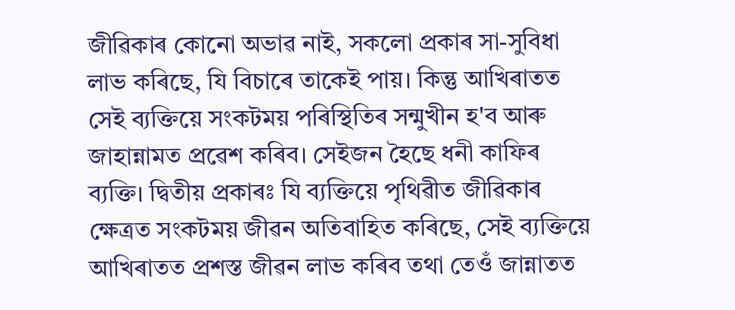জীৱিকাৰ কোনো অভাৱ নাই, সকলো প্ৰকাৰ সা-সুবিধা লাভ কৰিছে, যি বিচাৰে তাকেই পায়। কিন্তু আখিৰাতত সেই ব্যক্তিয়ে সংকটময় পৰিস্থিতিৰ সন্মুখীন হ'ব আৰু জাহান্নামত প্ৰৱেশ কৰিব। সেইজন হৈছে ধনী কাফিৰ ব্যক্তি। দ্বিতীয় প্ৰকাৰঃ যি ব্যক্তিয়ে পৃথিৱীত জীৱিকাৰ ক্ষেত্ৰত সংকটময় জীৱন অতিবাহিত কৰিছে, সেই ব্যক্তিয়ে আখিৰাতত প্ৰশস্ত জীৱন লাভ কৰিব তথা তেওঁ জান্নাতত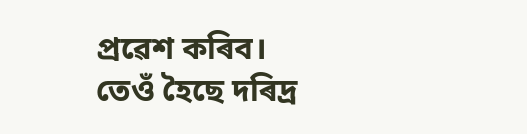প্ৰৱেশ কৰিব। তেওঁ হৈছে দৰিদ্ৰ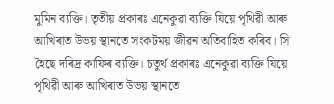মুমিন ব্যক্তি। তৃতীয় প্ৰকাৰঃ এনেকুৱা ব্যক্তি যিয়ে পৃথিৱী আৰু আখিৰাত উভয় স্থানতে সংকটময় জীৱন অতিবাহিত কৰিব। সি হৈছে দৰিদ্ৰ কাফিৰ ব্যক্তি। চতুৰ্থ প্ৰকাৰঃ এনেকুৱা ব্যক্তি যিয়ে পৃথিৱী আৰু আখিৰাত উভয় স্থানতে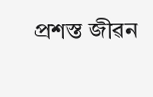প্ৰশস্ত জীৱন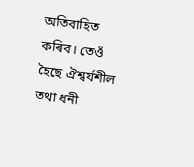অতিবাহিত কৰিব। তেওঁ হৈছে ঐশ্বৰ্যশীল তথা ধনী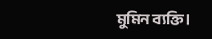মুমিন ব্যক্তি।